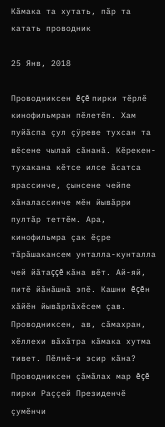Кăмака та хутать, пăр та катать проводник

25 Янв, 2018

Проводниксен ĕçĕ пирки тĕрлĕ кинофильмран пĕлетĕп. Хам пуйăспа çул çÿреве тухсан та вĕсене чылай сăнанă. Кĕрекен-тухакана кĕтсе илсе ăсатса ярассинче, çынсене чейпе хăналассинче мĕн йывăрри пултăр теттĕм. Ара, кинофильмра çак ĕçре тăрăшакансем унталла-кунталла чей йăтаççĕ кăна вĕт. Ай-яй, питĕ йăнăшнă эпĕ. Кашни ĕçĕн хăйĕн йывăрлăхĕсем çав. Проводниксен, ав, сăмахран, хĕллехи вăхăтра кăмака хутма тивет. Пĕлнĕ-и эсир кăна? Проводниксен çăмăлах мар ĕçĕ пирки Раççей Президенчĕ çумĕнчи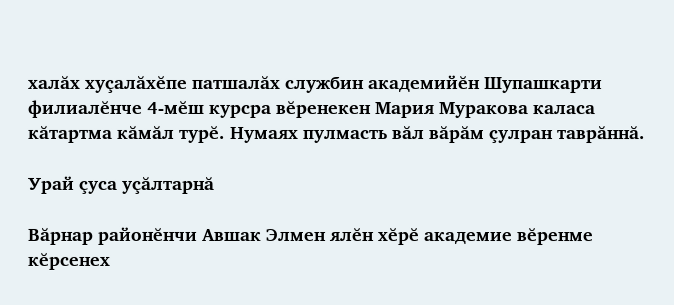халăх хуçалăхĕпе патшалăх службин академийĕн Шупашкарти филиалĕнче 4-мĕш курсра вĕренекен Мария Муракова каласа кăтартма кăмăл турĕ. Нумаях пулмасть вăл вăрăм çулран таврăннă.

Урай çуса уçăлтарнă

Вăрнар районĕнчи Авшак Элмен ялĕн хĕрĕ академие вĕренме кĕрсенех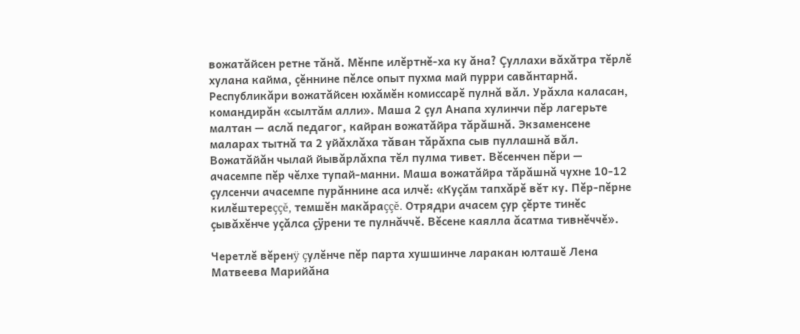вожатăйсен ретне тăнă. Мĕнпе илĕртнĕ-ха ку ăна? Çуллахи вăхăтра тĕрлĕ хулана кайма, çĕннине пĕлсе опыт пухма май пурри савăнтарнă. Республикăри вожатăйсен юхăмĕн комиссарĕ пулнă вăл. Урăхла каласан, командирăн «сылтăм алли». Маша 2 çул Анапа хулинчи пĕр лагерьте малтан — аслă педагог, кайран вожатăйра тăрăшнă. Экзаменсене маларах тытнă та 2 уйăхлăха тăван тăрăхпа сыв пуллашнă вăл. Вожатăйăн чылай йывăрлăхпа тĕл пулма тивет. Вĕсенчен пĕри — ачасемпе пĕр чĕлхе тупай-манни. Маша вожатăйра тăрăшнă чухне 10-12 çулсенчи ачасемпе пурăннине аса илчĕ: «Куçăм тапхăрĕ вĕт ку. Пĕр-пĕрне килĕштереççĕ, темшĕн макăраççĕ. Отрядри ачасем çур çĕрте тинĕс çывăхĕнче уçăлса çÿрени те пулнăччĕ. Вĕсене каялла ăсатма тивнĕччĕ».

Черетлĕ вĕренÿ çулĕнче пĕр парта хушшинче ларакан юлташĕ Лена Матвеева Марийăна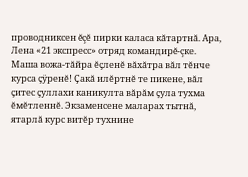проводниксен ĕçĕ пирки каласа кăтартнă. Ара, Лена «21 экспресс» отряд командирĕ-çке. Маша вожа-тăйра ĕçленĕ вăхăтра вăл тĕнче курса çÿренĕ! Çакă илĕртнĕ те пикене, вăл çитес çуллахи каникулта вăрăм çула тухма ĕмĕтленнĕ. Экзаменсене маларах тытнă, ятарлă курс витĕр тухнине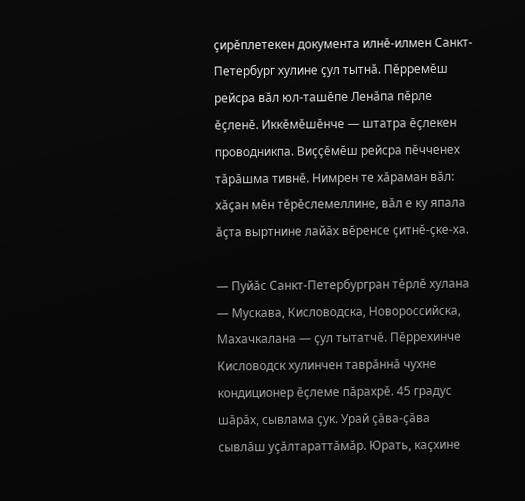çирĕплетекен документа илнĕ-илмен Санкт-Петербург хулине çул тытнă. Пĕрремĕш рейсра вăл юл-ташĕпе Ленăпа пĕрле ĕçленĕ. Иккĕмĕшĕнче — штатра ĕçлекен проводникпа. Виççĕмĕш рейсра пĕчченех тăрăшма тивнĕ. Нимрен те хăраман вăл: хăçан мĕн тĕрĕслемеллине, вăл е ку япала ăçта выртнине лайăх вĕренсе çитнĕ-çке-ха.

— Пуйăс Санкт-Петербургран тĕрлĕ хулана — Мускава, Кисловодска, Новороссийска, Махачкалана — çул тытатчĕ. Пĕррехинче Кисловодск хулинчен таврăннă чухне кондиционер ĕçлеме пăрахрĕ. 45 градус шăрăх, сывлама çук. Урай çăва-çăва сывлăш уçăлтараттăмăр. Юрать, каçхине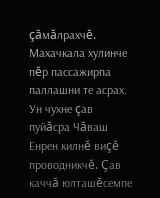çăмăлрахчĕ. Махачкала хулинче пĕр пассажирпа паллашни те асрах. Ун чухне çав пуйăсра Чăваш Енрен килнĕ виçĕ проводникчĕ. Çав каччă юлташĕсемпе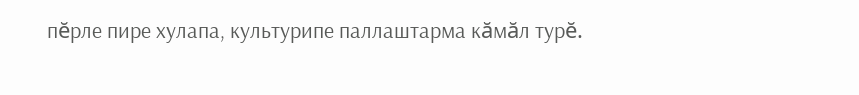пĕрле пире хулапа, культурипе паллаштарма кăмăл турĕ.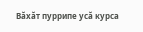Вăхăт пуррипе усă курса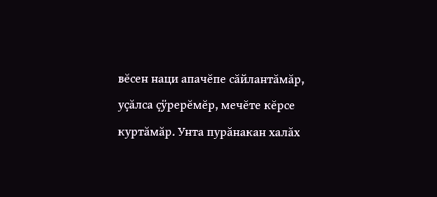вĕсен наци апачĕпе сăйлантăмăр, уçăлса çÿрерĕмĕр, мечĕте кĕрсе куртăмăр. Унта пурăнакан халăх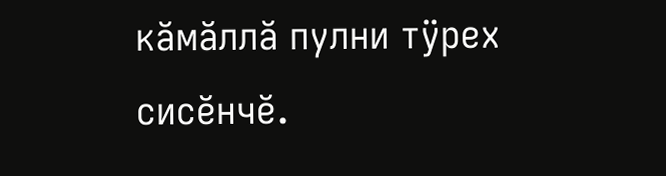кăмăллă пулни тÿрех сисĕнчĕ.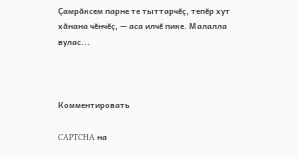Çамрăксем парне те тыттарчĕç, тепĕр хут хăнана чĕнчĕç, — аса илчĕ пике. Малалла вулас...



Комментировать

CAPTCHA на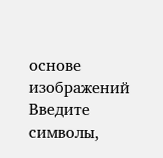основе изображений
Введите символы,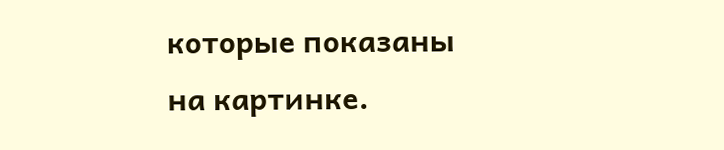которые показаны на картинке.